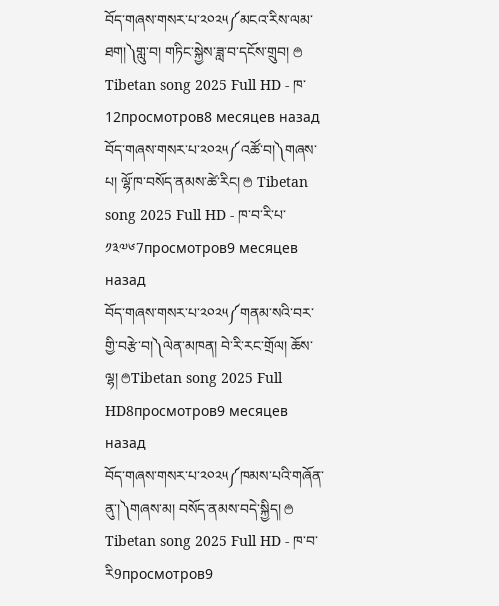བོད་གཞས་གསར་པ་༢༠༢༥༼མངའ་རིས་ལམ་ཐག།༽གླུ་བ། གཏིང་སྐྱེས་ཟླ་བ་དངོས་གྲུབ། ࿉ Tibetan song 2025 Full HD - ཁ་12просмотров8 месяцев назад
བོད་གཞས་གསར་པ་༢༠༢༥༼འཚོ་བ།༽གཞས་པ། ལྷོ་ཁ་བསོད་ནམས་ཚེ་རིང། ࿉ Tibetan song 2025 Full HD - ཁ་བ་རི་པ་ ༡༣༧༦7просмотров9 месяцев назад
བོད་གཞས་གསར་པ་༢༠༢༥༼གནམ་སའི་བར་གྱི་བརྩེ་བ།༽ལེན་མཁན། བེ་རི་རང་གྲོལ། ཆོས་ལྷ། ࿉Tibetan song 2025 Full HD8просмотров9 месяцев назад
བོད་གཞས་གསར་པ་༢༠༢༥༼ཁམས་པའི་གཞོན་ནུ་།༽གཞས་མ། བསོད་ནམས་བདེ་སྐྱིད། ࿉ Tibetan song 2025 Full HD - ཁ་བ་རི9просмотров9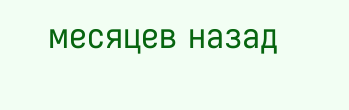месяцев назад